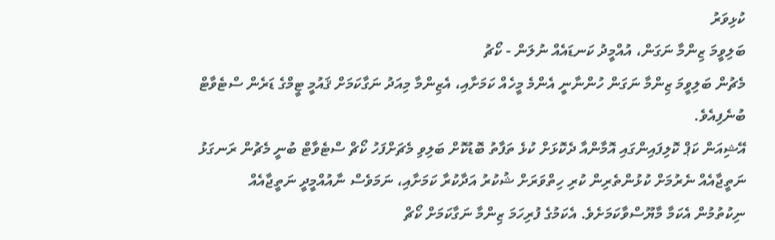ކުޅިވަރު
ބަލިވީމަ ޒިންމާ ނަގަން، އުއްމީދު ކަނޑައެއް ނުލަން - ކޯޗު
މެޗުން ބަލިވީމަ ޒިންމާ ނަގަން ހުންނާނީ އެންމެ މީހެއް ކަމަށާއި، އެޒިންމާ މިއަދު ނަގާކަމަށް ޤައުމީ ޓީމްގެ ޑަރެން ސްޓެވާޓް ބުނެފިއެވެ.
އޭޝިއަން ކަޕް ކޮލިފައިންގައި އޮމާންއާ ދެކޮޅަށް ކުޅެ ތަފާތު ބޮޑުކޮށް ބަލިވި މެޗަށްފަހު ކޯޗް ސްޓެވާޓް ބުނީ މެޗުން ރަނގަޅު ނަތީޖާއެއް ނެރުމަށް ކުޅުންތެރިން ކުރި ހިތްވަރަށް ޝުކުރު އަދާކުރާ ކަމަށާއި، ނަމަވެސް ނާއުއްމީދީ ނަތީޖާއެއް ނިކުތުމުން އެކަމާ މާޔޫސްވާކަމަށެވެ. އެކަމުގެ ފުރިހަމަ ޒިންމާ ނަގާކަމަށް ކޯޗް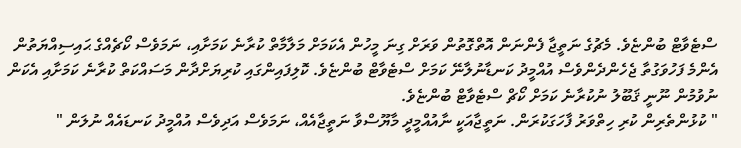ސްޓެވާޓް ބުންޏެވެ. މެޗުގެ ނަތީޖާ ފެންނަން އޮތްގޮތުން ވަރަށް ގިނަ މީހުން އެކަމަށް މަލާމާތް ކުރާނެ ކަމަށާއި، ނަމަވެސް ކޯޗެއްގެ ޙައިސިއްޔަތުން އެންމެ ފަހުވަގުތާ ޖެހެންދެންވެސް އުއްމީދު ކަނޑާނުލާނޭ ކަމަށް ސްޓެވާޓް ބުންޏެވެ. ކޮލިފައިންގައި ކުރިޔަށްދާން މަސައްކަތް ކުރާނެ ކަމަށާއި އެކަން ނުވުމުން ނޫނީ ޤަބޫލު ނުކުރާނެ ކަމަށް ކޯޗް ސްޓެވާޓް ބުންޏެވެ.
" ކުޅުންތެރިން ކުރި ހިތްވަރު ފާހަގަކުރަން. ނަތީޖާއަކީ ނާއުއްމީދީ މާޔޫސްވާ ނަތީޖާއެއް، ނަމަވެސް އަދިވެސް އުއްމީދު ކަނޑައެއް ނުލަން "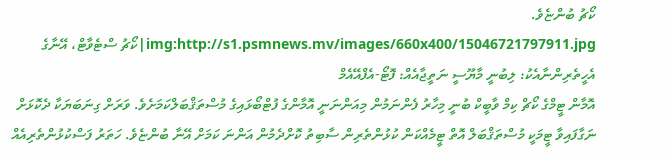ކޯޗު ބުންޏެވެ.
img:http://s1.psmnews.mv/images/660x400/15046721797911.jpg|ކޯޗު ސްޓެވާޓް، އޭނާގެ އެހީތެރިންނާއެކު: ލިބުނީ މާޔޫސީ ނަތީޖާއެއް: ފޮޓޯ-އެފްއޭއެމް
އޮމާން ޓީމްގެ ކޯޗް ކިމް ވާބީކް ބުނީ މިހާރު ފެންނަމުން މިއަންނަނީ އޮމާންގެ ފުޓްބޯޅައިގެ މުސްތަޤްބަލްކަމަށެވެ. ވަރަށް ގިނަބަޔަކާ ދެކޮޅަށް ނަގާފައިވާ ޓީމަކީ މުސްތަޤްބަލް އޮތް ޓީމެއްކަން ކުޅުންތެރިން ސާބިތު ކޮށްދެމުން އަންނަ ކަމަށް އޭނާ ބުންޏެވެ. ހަތަރު ފަސްކުޅުންތެރިއެއް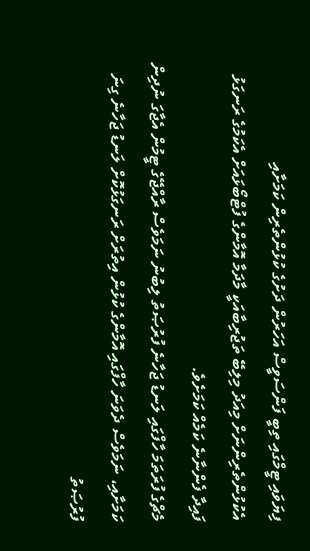ފިޔަވައި ޓީމްގައި ތިބީ ފަންސަވީސް އަހަރުން ދަށުގެ ކުޅުންތެރިން ކަމަށާއި އެކުޅުންތެރިންނަށް މިއަދު މިލިބޭ ތަޖުރިބާއަކީ މާދަމާ އޮމާންގެ ފުޓްބޯޅައަށް އެކަމުގެ ރަނގަޅު ފައިދާ ފެންނާނެ ކަމެއް ކަމަށެވެ.
މެޗްގެ ފުރަތަމަ ހާފްގައި ލަނޑު ޖަހާނެ ފުރުޞަތު ލިބުނު ނަމަވެސް ރާއްޖޭގެ ޓީމުން އެޖާގަ ނުދިން ކަމަށާއި، ނަމަވެސް ދެވަނަ ހާފްގައި އޮމާންގެ ކުޅުން އިތުރަށް ރަނގަޅުކޮށް ލަނޑު ޖަހާނެ ގިނަ ފުރުޞަތު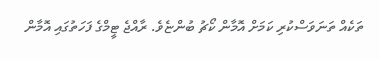ތަކެއް ތަނަވަސްކުރި ކަމަށް އޮމާން ކޯޗު ބުންޏެވެ. ރާއްޖެ ޓީމްގެ ފަހަތުގައި އޮމާން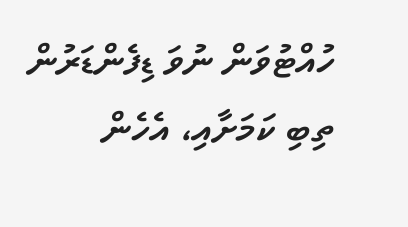ހުއްޓުވަން ނުވަ ޑިފެންޑަރުން ތިބި ކަމަށާއި، އެހެން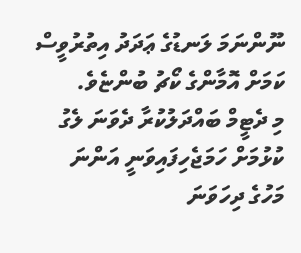ނޫންނަމަ ލަނޑުގެ ޢަދަދު އިތުރުވީސް ކަމަށް އޮމާންގެ ކޯޗު ބުންޏެވެ.
މި ދެޓީމް ބައްދަލުކުރާ ދެވަނަ ލެގު ކުޅުމަށް ހަމަޖެހިފައިވަނީ އަންނަ މަހުގެ ދިހަވަނަ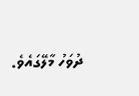ދުވަހު މާލޭގައެވެ.